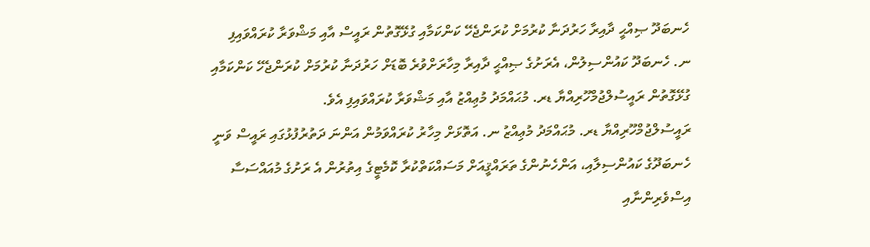ހެނބަދޫ ޞިއްޙީ ދާއިރާ ހަރުދަނާ ކުރުމަށް ކުރަންޖެހޭ ކަންކަމާއި ގުޅޭގޮތުން ރައީސް އާއި މަޝްވަރާ ކުރައްވައިފި
ނ. ހެނބަދޫ ކައުންސިލުން، އެރަށުގެ ޞިއްޙީ ދާއިރާ މިހާރަށްވުރެ ބޮޑަށް ހަރުދަނާ ކުރުމަށް ކުރަންޖެހޭ ކަންކަމާއި ގުޅޭގޮތުން ރައީސުލްޖުމްހޫރިއްޔާ ޑރ. މުޙައްމަދު މުޢިއްޒު އާއި މަޝްވަރާ ކުރައްވައިފި އެވެ.
ރައީސުލްޖުމްހޫރިއްޔާ ޑރ. މުޙައްމަދު މުޢިއްޒު ނ. އަތޮޅަށް މިހާރު ކުރައްވަމުން އަންނަ ދަތުރުފުޅުގައި ރައީސް ވަނީ ހެނބަދޫގެ ކައުންސިލާއި، އަންހެނުންގެ ތަރައްޤީއަށް މަސައްކަތްކުރާ ކޮމެޓީގެ އިތުރުން އެ ރަށުގެ މުއައްސަސާ އިސްވެރިންނާއި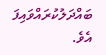ބައްދަލުކުރައްވައިފަ އެވެ.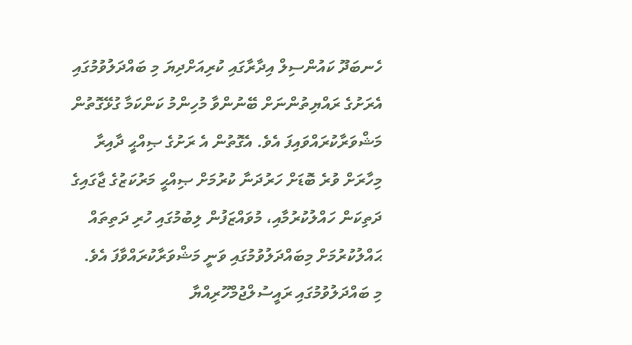ހެނބަދޫ ކައުންސިލް އިދާރާގައި ކުރިއަށްދިޔަ މި ބައްދަލުވުމުގައި އެރަށުގެ ރައްޔިތުންނަށް ބޭނުންވާ މުހިންމު ކަންކަމާ ގުޅޭގޮތުން މަޝްވަރާކުރައްވައިފަ އެވެ. އެގޮތުން އެ ރަށުގެ ޞިއްޙީ ދާއިރާ މިހާރަށް ވުރެ ބޮޑަށް ހަރުދަނާ ކުރުމަށް ޞިއްޙީ މަރުކަޒުގެ ޖާގައިގެ ދަތިކަން ހައްލުކުރުމާއި، މުވައްޒަފުން ލިބުމުގައި ހުރި ދަތިތައް ޙައްލުކުރުމަށް މިބައްދަލުވުމުގައި ވަނީ މަޝްވަރާކުރައްވާފަ އެވެ.
މި ބައްދަލުވުމުގައި ރައީސުލްޖުމްހޫރިއްޔާ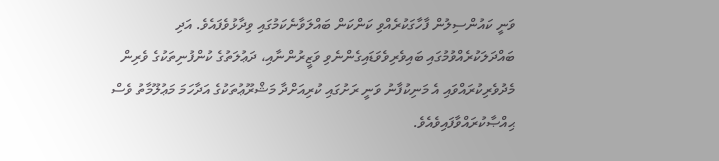ވަނީ ކައުންސިލުން ފާހާގަކުރެއްވި ކަންކަން ބައްލަވާނެކަމުގައި ވިދާޅުވެފައެވެ. އަދި ބައްދަލަކުރެއްވުމުގައި ބައިވެރިވެވަޑައިގެންނެވި ވަޒީރުންނާއި، ދަޢުލަތުގެ ކުންފުނިތަކުގެ ވެރިން މެދުވެރިކުރައްވައި އެ މަނިކުފާނު ވަނީ ރަށުގައި ކުރިއަށްދާ މަޝްރޫޢުތަކުގެ އަދާހަމަ މަޢުލޫމާތު ވެސް ޙިއްޞާކުރައްވާފައިވެއެވެ.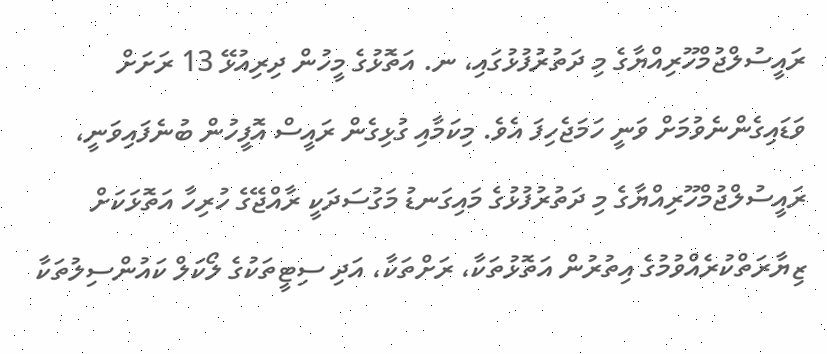ރައީސުލްޖުމްހޫރިއްޔާގެ މި ދަތުރުފުޅުގައި، ނ. އަތޮޅުގެ މީހުން ދިރިއުޅޭ 13 ރަށަށް ވަޑައިގެންނެވުމަށް ވަނީ ހަމަޖެހިފަ އެވެ. މިކަމާއި ގުޅިގެން ރައީސް އޮފީހުން ބުނެފައިވަނީ، ރައީސުލްޖުމްހޫރިއްޔާގެ މި ދަތުރުފުޅުގެ މައިގަނޑު މަގުސަދަކީ ރާއްޖޭގެ ހުރިހާ އަތޮޅަކަށް ޒިޔާރަތްކުރެއްވުމުގެ އިތުރުން އަތޮޅުތަކާ، ރަށްތަކާ، އަދި ސިޓީތަކުގެ ލޯކަލް ކައުންސިލުތަކާ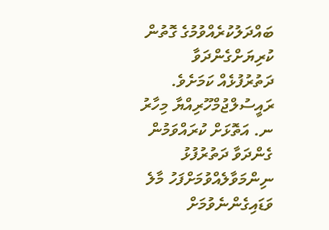ބައްދަލުކުރެއްވުމުގެ ގޮތުން ކުރިޔަށްގެންދަވާ ދަތުރުފުޅެއް ކަމަށެވެ.
ރައީސުލްޖުމްހޫރިއްޔާ މިހާރު ނ. އަތޮޅަށް ކުރައްވަމުން ގެންދަވާ ދަތުރުފުޅު ނިންމަވާލެއްވުމަށްފަހު މާލެ ވަޑައިގެންނެވުމަށް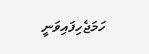ހަމަޖެހިފައިވަނީ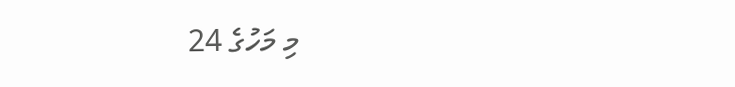މި މަހުގެ 24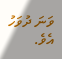ވަނަ ދުވަހު އެވެ.